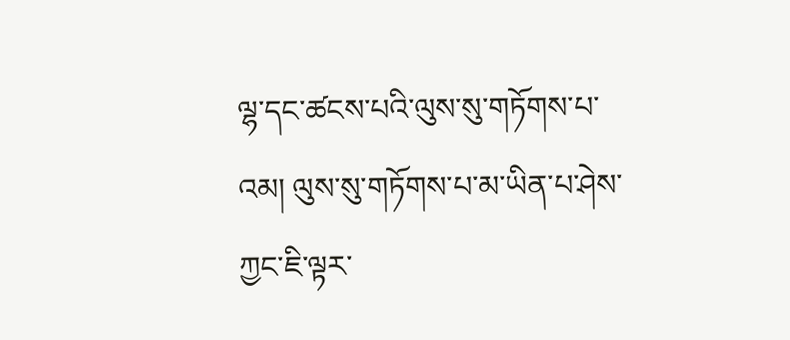ལྷ་དང་ཚངས་པའི་ལུས་སུ་གཏོགས་པ་འམ། ལུས་སུ་གཏོགས་པ་མ་ཡིན་པ་ཤེས་ཀྱང་ཇི་ལྟར་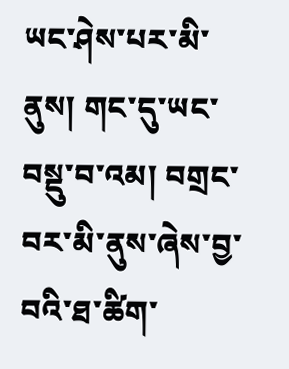ཡང་ཤེས་པར་མི་ནུས། གང་དུ་ཡང་བསྡུ་བ་འམ། བགྲང་བར་མི་ནུས་ཞེས་བྱ་བའི་ཐ་ཚིག་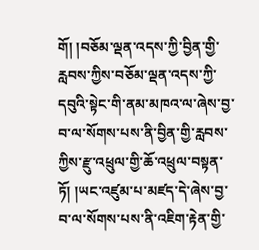གོ། །བཅོམ་ལྡན་འདས་ཀྱི་བྱིན་གྱི་རླབས་ཀྱིས་བཅོམ་ལྡན་འདས་ཀྱི་དབུའི་སྟེང་གི་ནམ་མཁའ་ལ་ཞེས་བྱ་བ་ལ་སོགས་པས་ནི་བྱིན་གྱི་རླབས་ཀྱིས་རྫུ་འཕྲུལ་གྱི་ཆོ་འཕྲུལ་བསྟན་ཏོ། །ཡང་འཛུམ་པ་མཛད་དེ་ཞེས་བྱ་བ་ལ་སོགས་པས་ནི་འཇིག་རྟེན་གྱི་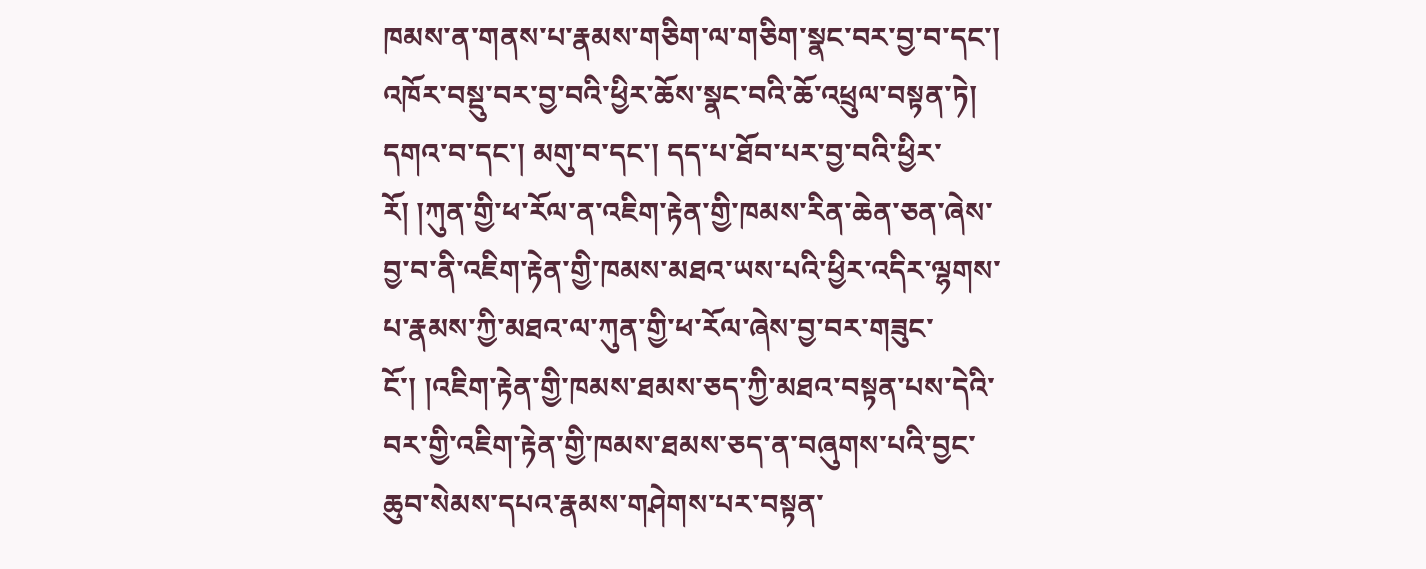ཁམས་ན་གནས་པ་རྣམས་གཅིག་ལ་གཅིག་སྣང་བར་བྱ་བ་དང་། འཁོར་བསྡུ་བར་བྱ་བའི་ཕྱིར་ཆོས་སྣང་བའི་ཆོ་འཕྲུལ་བསྟན་ཏེ། དགའ་བ་དང་། མགུ་བ་དང་། དད་པ་ཐོབ་པར་བྱ་བའི་ཕྱིར་རོ། །ཀུན་གྱི་ཕ་རོལ་ན་འཇིག་རྟེན་གྱི་ཁམས་རིན་ཆེན་ཅན་ཞེས་བྱ་བ་ནི་འཇིག་རྟེན་གྱི་ཁམས་མཐའ་ཡས་པའི་ཕྱིར་འདིར་ལྷགས་པ་རྣམས་ཀྱི་མཐའ་ལ་ཀུན་གྱི་ཕ་རོལ་ཞེས་བྱ་བར་གཟུང་ངོ་། །འཇིག་རྟེན་གྱི་ཁམས་ཐམས་ཅད་ཀྱི་མཐའ་བསྟན་པས་དེའི་བར་གྱི་འཇིག་རྟེན་གྱི་ཁམས་ཐམས་ཅད་ན་བཞུགས་པའི་བྱང་ཆུབ་སེམས་དཔའ་རྣམས་གཤེགས་པར་བསྟན་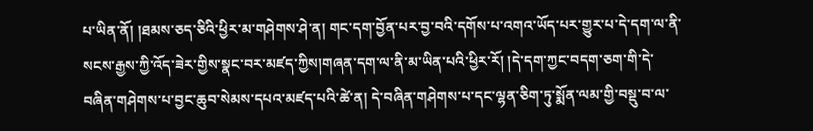པ་ཡིན་ནོ། །ཐམས་ཅད་ཅིའི་ཕྱིར་མ་གཤེགས་ཤེ་ན། གང་དག་བྱོན་པར་བྱ་བའི་དགོས་པ་འགའ་ཡོད་པར་གྱུར་པ་དེ་དག་ལ་ནི་སངས་རྒྱས་ཀྱི་འོད་ཟེར་གྱིས་སྣང་བར་མཛད་ཀྱིས།གཞན་དག་ལ་ནི་མ་ཡིན་པའི་ཕྱིར་རོ། །དེ་དག་ཀྱང་བདག་ཅག་གི་དེ་བཞིན་གཤེགས་པ་བྱང་ཆུབ་སེམས་དཔའ་མཛད་པའི་ཚེ་ན། དེ་བཞིན་གཤེགས་པ་དང་ལྷན་ཅིག་ཏུ་སྨོན་ལམ་གྱི་བསྡུ་བ་ལ་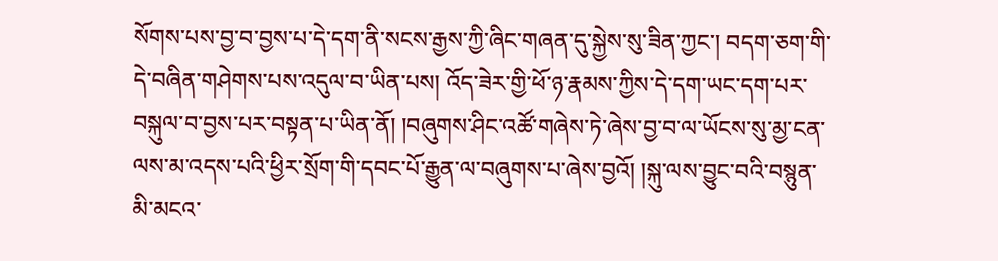སོགས་པས་བྱ་བ་བྱས་པ་དེ་དག་ནི་སངས་རྒྱས་ཀྱི་ཞིང་གཞན་དུ་སྐྱེས་སུ་ཟིན་ཀྱང་། བདག་ཅག་གི་དེ་བཞིན་གཤེགས་པས་འདུལ་བ་ཡིན་པས། འོད་ཟེར་གྱི་ཕོ་ཉ་རྣམས་ཀྱིས་དེ་དག་ཡང་དག་པར་བསྐུལ་བ་བྱས་པར་བསྟན་པ་ཡིན་ནོ། །བཞུགས་ཤིང་འཚོ་གཞེས་ཏེ་ཞེས་བྱ་བ་ལ་ཡོངས་སུ་མྱ་ངན་ལས་མ་འདས་པའི་ཕྱིར་སྲོག་གི་དབང་པོ་རྒྱུན་ལ་བཞུགས་པ་ཞེས་བྱའོ། །སྐུ་ལས་བྱུང་བའི་བསྙུན་མི་མངའ་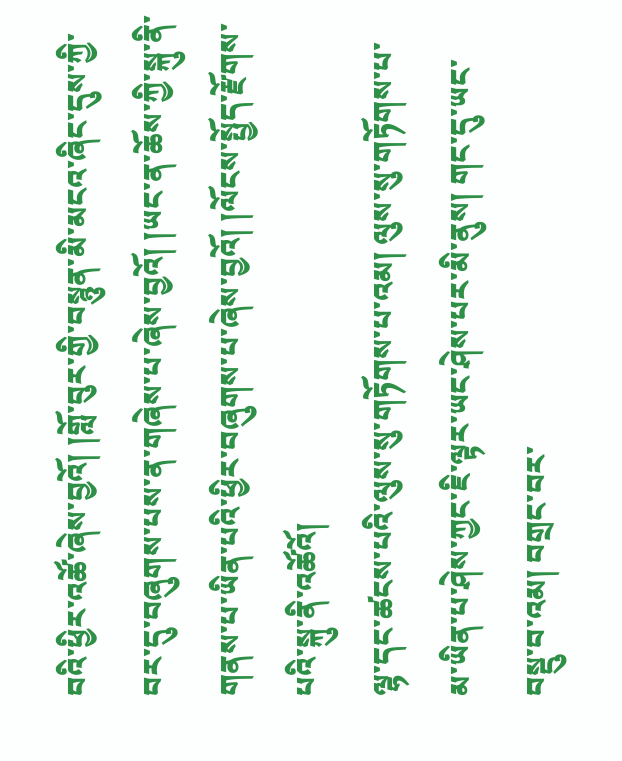བའི་ཕྱིར་འཚོ་ཞེས་བྱའོ། །གློ་བུར་གྱི་བསྙུན་མི་མངའ་ཞིང་དུས་ཀྱི་བར་དུ་བཞུགས་པས་ན་གཞེས་པ་ཞེས་བྱའོ། །ཡང་ན་ཆོས་ཀྱི་སྐུ་ནི་གནས་པ་ཡིན་པའི་ཕྱིར་བཞུགས་པ་ཞེས་བྱའོ། །ལོངས་སྤྱོད་རྫོགས་པའི་སྐུ་ནི་འཚོའོ།
ལྷ་དང་ཚངས་པའི་ལུས་སུ་གཏོགས་པ་འམ། ལུས་སུ་གཏོགས་པ་མ་ཡིན་པ་ཤེས་ཀྱང་ཇི་ལྟར་ཡང་ཤེས་པར་མི་ནུས། གང་དུ་ཡང་བསྡུ་བ་འམ། བགྲང་བར་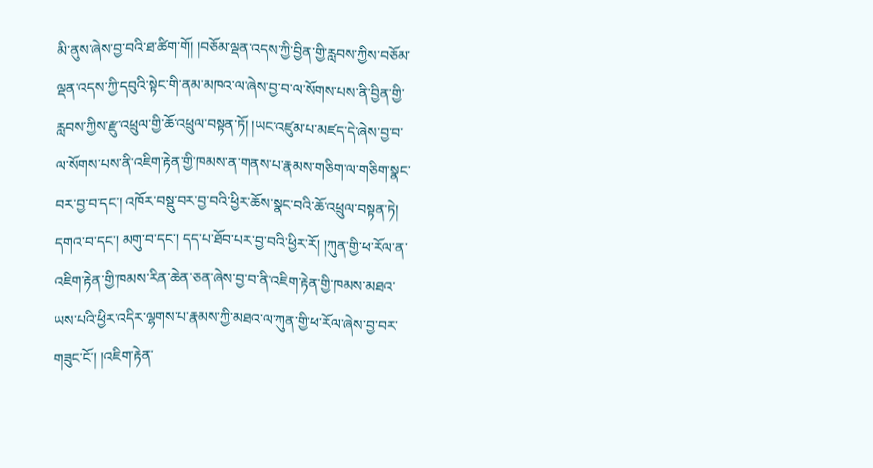མི་ནུས་ཞེས་བྱ་བའི་ཐ་ཚིག་གོ། །བཅོམ་ལྡན་འདས་ཀྱི་བྱིན་གྱི་རླབས་ཀྱིས་བཅོམ་ལྡན་འདས་ཀྱི་དབུའི་སྟེང་གི་ནམ་མཁའ་ལ་ཞེས་བྱ་བ་ལ་སོགས་པས་ནི་བྱིན་གྱི་རླབས་ཀྱིས་རྫུ་འཕྲུལ་གྱི་ཆོ་འཕྲུལ་བསྟན་ཏོ། །ཡང་འཛུམ་པ་མཛད་དེ་ཞེས་བྱ་བ་ལ་སོགས་པས་ནི་འཇིག་རྟེན་གྱི་ཁམས་ན་གནས་པ་རྣམས་གཅིག་ལ་གཅིག་སྣང་བར་བྱ་བ་དང་། འཁོར་བསྡུ་བར་བྱ་བའི་ཕྱིར་ཆོས་སྣང་བའི་ཆོ་འཕྲུལ་བསྟན་ཏེ། དགའ་བ་དང་། མགུ་བ་དང་། དད་པ་ཐོབ་པར་བྱ་བའི་ཕྱིར་རོ། །ཀུན་གྱི་ཕ་རོལ་ན་འཇིག་རྟེན་གྱི་ཁམས་རིན་ཆེན་ཅན་ཞེས་བྱ་བ་ནི་འཇིག་རྟེན་གྱི་ཁམས་མཐའ་ཡས་པའི་ཕྱིར་འདིར་ལྷགས་པ་རྣམས་ཀྱི་མཐའ་ལ་ཀུན་གྱི་ཕ་རོལ་ཞེས་བྱ་བར་གཟུང་ངོ་། །འཇིག་རྟེན་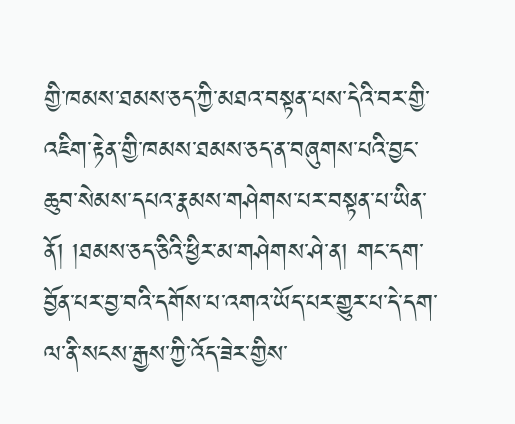གྱི་ཁམས་ཐམས་ཅད་ཀྱི་མཐའ་བསྟན་པས་དེའི་བར་གྱི་འཇིག་རྟེན་གྱི་ཁམས་ཐམས་ཅད་ན་བཞུགས་པའི་བྱང་ཆུབ་སེམས་དཔའ་རྣམས་གཤེགས་པར་བསྟན་པ་ཡིན་ནོ། །ཐམས་ཅད་ཅིའི་ཕྱིར་མ་གཤེགས་ཤེ་ན། གང་དག་བྱོན་པར་བྱ་བའི་དགོས་པ་འགའ་ཡོད་པར་གྱུར་པ་དེ་དག་ལ་ནི་སངས་རྒྱས་ཀྱི་འོད་ཟེར་གྱིས་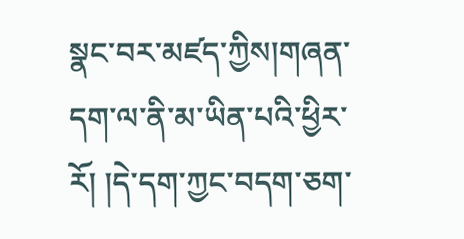སྣང་བར་མཛད་ཀྱིས།གཞན་དག་ལ་ནི་མ་ཡིན་པའི་ཕྱིར་རོ། །དེ་དག་ཀྱང་བདག་ཅག་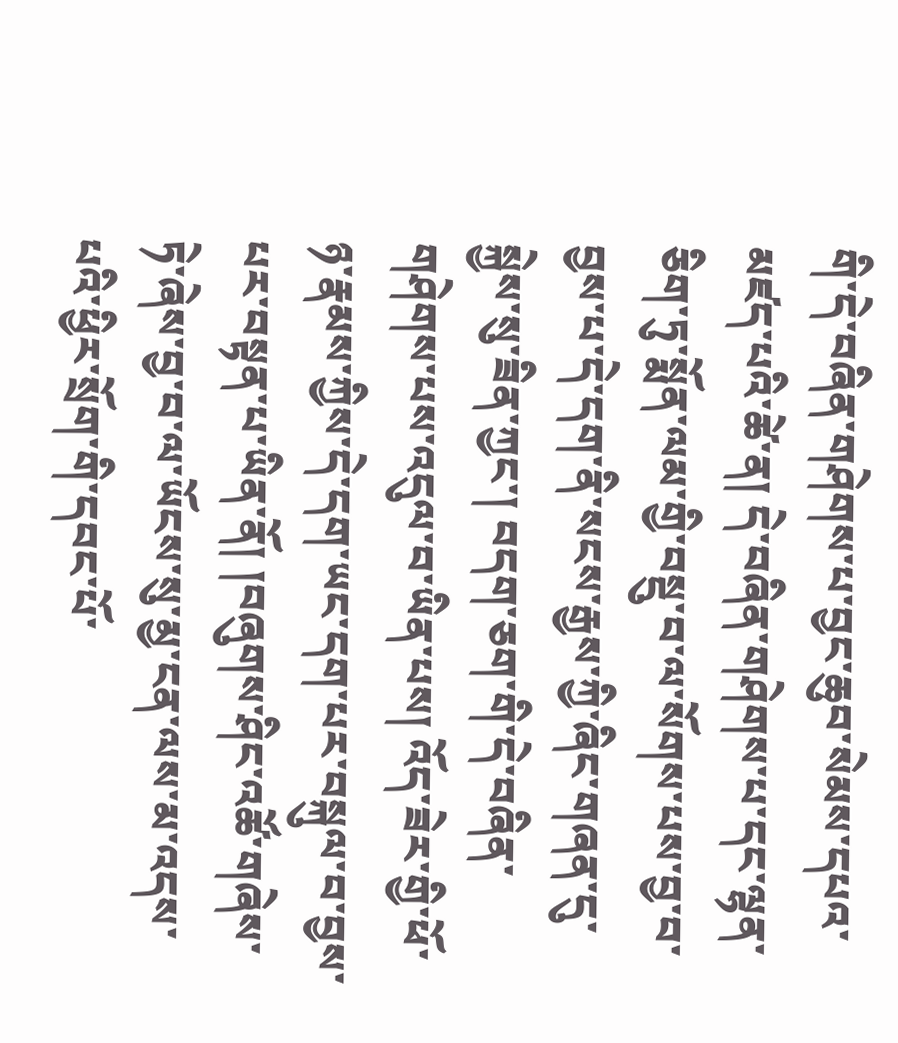གི་དེ་བཞིན་གཤེགས་པ་བྱང་ཆུབ་སེམས་དཔའ་མཛད་པའི་ཚེ་ན། དེ་བཞིན་གཤེགས་པ་དང་ལྷན་ཅིག་ཏུ་སྨོན་ལམ་གྱི་བསྡུ་བ་ལ་སོགས་པས་བྱ་བ་བྱས་པ་དེ་དག་ནི་སངས་རྒྱས་ཀྱི་ཞིང་གཞན་དུ་སྐྱེས་སུ་ཟིན་ཀྱང་། བདག་ཅག་གི་དེ་བཞིན་གཤེགས་པས་འདུལ་བ་ཡིན་པས། འོད་ཟེར་གྱི་ཕོ་ཉ་རྣམས་ཀྱིས་དེ་དག་ཡང་དག་པར་བསྐུལ་བ་བྱས་པར་བསྟན་པ་ཡིན་ནོ། །བཞུགས་ཤིང་འཚོ་གཞེས་ཏེ་ཞེས་བྱ་བ་ལ་ཡོངས་སུ་མྱ་ངན་ལས་མ་འདས་པའི་ཕྱིར་སྲོག་གི་དབང་པོ་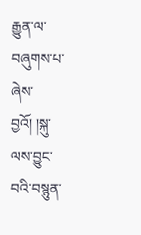རྒྱུན་ལ་བཞུགས་པ་ཞེས་བྱའོ། །སྐུ་ལས་བྱུང་བའི་བསྙུན་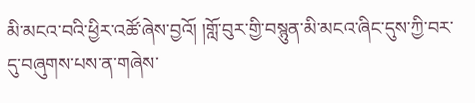མི་མངའ་བའི་ཕྱིར་འཚོ་ཞེས་བྱའོ། །གློ་བུར་གྱི་བསྙུན་མི་མངའ་ཞིང་དུས་ཀྱི་བར་དུ་བཞུགས་པས་ན་གཞེས་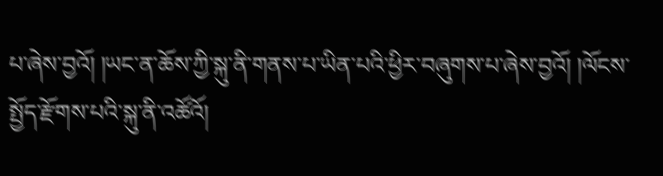པ་ཞེས་བྱའོ། །ཡང་ན་ཆོས་ཀྱི་སྐུ་ནི་གནས་པ་ཡིན་པའི་ཕྱིར་བཞུགས་པ་ཞེས་བྱའོ། །ལོངས་སྤྱོད་རྫོགས་པའི་སྐུ་ནི་འཚོའོ།